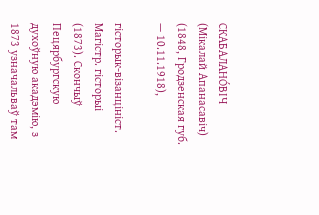СКАБАЛАНО́ВІЧ (Мікалай Апанасавіч) (1848, Гродзенская губ. — 10.11.1918),

гісторык-візанцініст. Магістр. гісторыі (1873). Скончыў Пецярбургскую духоўную акадэмію, з 1873 узначальваў там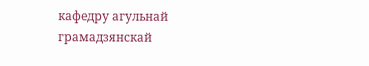кафедру агульнай грамадзянскай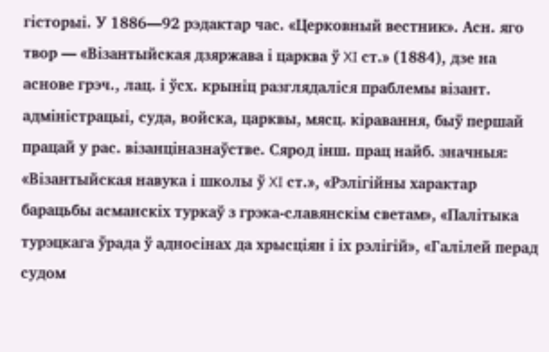гісторыі. У 1886—92 рэдактар час. «Церковный вестник». Асн. яго твор — «Візантыйская дзяржава і царква ў XI ст.» (1884), дзе на аснове грэч., лац. і ўсх. крыніц разглядаліся праблемы візант. адміністрацыі, суда, войска, царквы, мясц. кіравання, быў першай працай у рас. візанціназнаўстве. Сярод інш. прац найб. значныя: «Візантыйская навука і школы ў XI ст.», «Рэлігійны характар барацьбы асманскіх туркаў з грэка-славянскім светам», «Палітыка турэцкага ўрада ў адносінах да хрысціян і іх рэлігій», «Галілей перад судом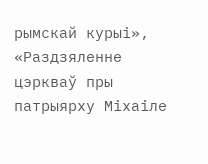рымскай курыі», «Раздзяленне цэркваў пры патрыярху Міхаіле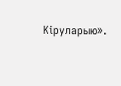Кіруларыю».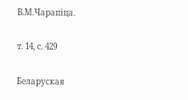В.М.Чарапіца.

т. 14, с. 429

Беларуская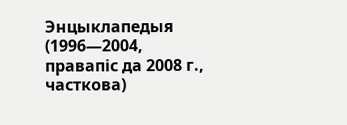Энцыклапедыя (1996—2004, правапіс да 2008 г., часткова)